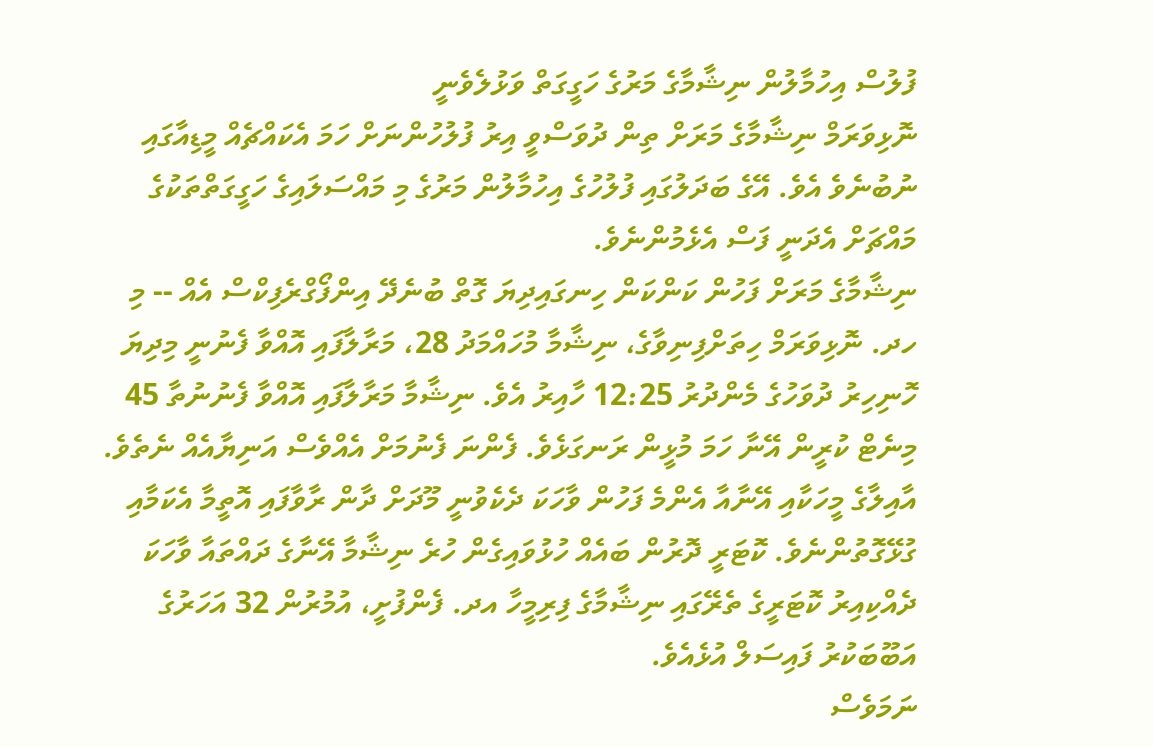ފުލުސް އިހުމާލުން ނިޝާމާގެ މަރުގެ ހަގީގަތް ވަޅުލެވެނީ
ނޮޅިވަރަމް ނިޝާމާގެ މަރަށް ތިން ދުވަސްވީ އިރު ފުލުހުންނަށް ހަމަ އެކައްޗެއް މީޑިއާގައި ނުބުނެވެ އެވެ. އޭގެ ބަދަލުގައި ފުލުހުގެ އިހުމާލުން މަރުގެ މި މައްސަލައިގެ ހަގީގަތްތަކުގެ މައްޗަށް އެދަނީ ފަސް އެޅެމުންނެވެ.
ނިޝާމާގެ މަރަށް ފަހުން ކަންކަން ހިނގައިދިޔަ ގޮތް ބުނެދޭ އިންފޯގްރެފިކްސް އެއް -- މި
ހދ. ނޮޅިވަރަމް ހިތަށްފިނިވާގެ، ނިޝާމާ މުހައްމަދު 28، މަރާލާފައި އޮއްވާ ފެނުނީ މިދިޔަ ހޮނިހިރު ދުވަހުގެ މެންދުރު 12:25 ހާއިރު އެވެ. ނިޝާމާ މަރާލާފައި އޮއްވާ ފެނުނުތާ 45 މިނެޓް ކުރީން އޭނާ ހަމަ މުޅީން ރަނގަޅެވެ. ފެންނަ ފެނުމަށް އެއްވެސް އަނިޔާއެއް ނެތެވެ. އާއިލާގެ މީހަކާއި އޭނާއާ އެންމެ ފަހުން ވާހަކަ ދެކެވުނީ މޫދަށް ދާން ރާވާފައި އޮތީމާ އެކަމާއި ގުޅޭގޮތުންނެވެ. ކޮޓަރީ ދޮރުން ބައެއް ހުޅުވައިގެން ހުރެ ނިޝާމާ އޭނާގެ ދައްތައާ ވާހަކަ ދެއްކިއިރު ކޮޓަރީގެ ތެރޭގައި ނިޝާމާގެ ފިރިމީހާ އދ. ފެންފުށީ، އުމުރުން 32 އަހަރުގެ އަބޫބަކުރު ފައިސަލް އުޅެއެވެ.
ނަމަވެސް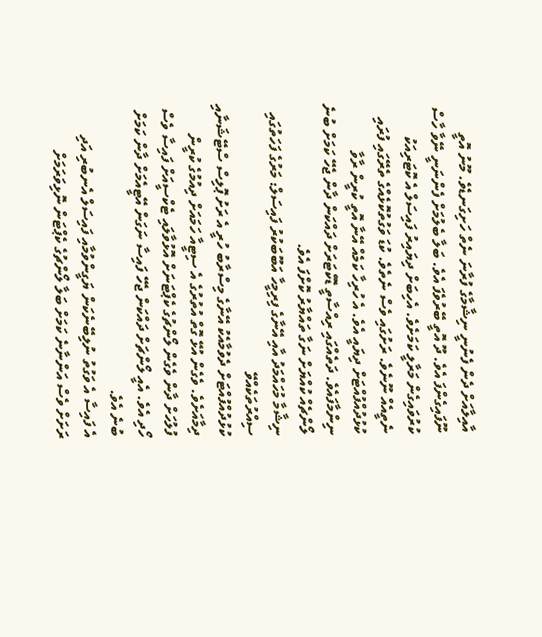އާއިލާއަށް ދެން ފެނުނީ ނިޝާމާގެ ފުރާނަ ނެތް ހަށިގަނޑެވެ. މޫނު އޮތީ ނޫފައިގެންފަ އެވެ. ދޫ އޮތީ ބޭރުވެފަ އެވެ. ބަލާ ބެލުމަށް ފެންނަނީ ނޭވާ ހާސް ކުރުވައިގެން މަރާލީ ކަމަށެވެ. އެހިބަށް ދިޔައިރު ފައިސަލް އެ ކޮޓަރިއަކު ނެތީއެއް ނޫނެވެ. ރަށުގައި ވެސް ނެތެވެ. ކުޑަ ވަގުތުކޮޅެއްގެ ތެރޭގައި ފުރައި ކުޅުދުއްފުއްޓަށް ދިޔައީ އެވެ. އެ ހުރިހާ ކަމެއް އޭނާ އޮތީ ކުރީން ރާވާ ނިންމާފައެވެ. ދަތެއްގައި ރިއްސާތީ ޑޮކްޓަރަށް ދައްކަން ދާން ޖެހޭ ކަމަށް ބުނެ ލޯންޗެއް ކުއްޔަށް ނަގާ ތައްޔާރު ކޮށްފަ އެވެ.
ނިޝާމާ މުހައްމަދު އާއި އޭނާގެ ފިރިމީހާ އަބޫބަކުރު ފައިސަލް: މަރުގެ ފަހަތުގައި ސިއްރުތަކެއްވޭ
ކުޅުދުއްފުއްޓަށް ދެވުމާއެކު އޭނާގެ މިސްރާބު ހުރީ އެ ރަށު ޕޮލިސް ސްޓޭޝަނާއި ދިމާއަށެވެ. ވެގެން އުޅޭ ގޮތް އުތުރުގެ އެ ސިޓީއާ ހަމައަށް ދިއުމުގެ ކުރީން ފުލުހަށް ދާން ވެގެން ލޯންޗުގެ ކެޕްޓަނަށް އޮޅުވާލައި ޓެކްސީއަށް ފައިސާ ވެސް ހޯދި އެވެ. އެއީ ލޯންޗަށް ދައްކަން ޖެހޭ ފައިސާ ނަގަން އޭޓީއެމަށް ދާން ކަމަށް ބުނެ އެވެ.
އެ ފައިސާ އެ ވަގުތު ނުލިބޭނެކަން ޔަގީންވުމާއި ފައިސަލް އެނބުރި އަދި ރަށަށް ވެސް އަންނާނެ ކަމަށް ބަލާ ލޯންޗުގެ ކެޕްޓަން ނޮޅިވަރަމަށް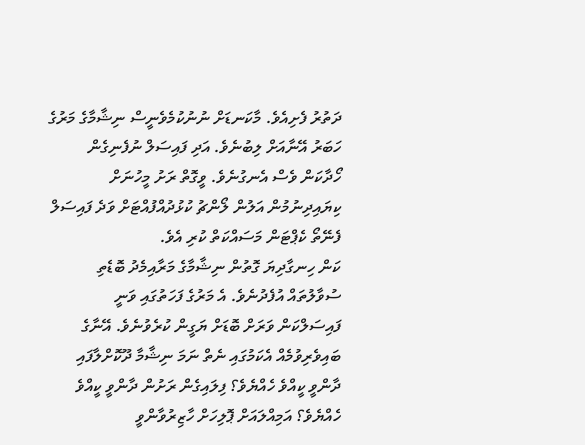ދަތުރު ފެށިއެވެ. މާކަނޑަށް ނުނުކުމެވެނީސް ނިޝާމާގެ މަރުގެ ހަބަރު އޭނާއަށް ލިބުނެވެ. އަދި ފައިސަލް ނުފެނިގެން ހޯދާކަން ވެސް އެނގުނެވެ. ވީގޮތް ރަށު މީހުނަށް ކިޔައިދިނުމުން އަލުން ލޯންޗު ކުޅުދުއްފުއްޓަށް ވަދެ ފައިސަލް ފެނޭތޯ ކެޕްޓަން މަސައްކަތް ކުރި އެވެ.
ކަން ހިނގާދިޔަ ގޮތުން ނިޝާމާގެ މަރާއިމެދު ބޮޑެތި ސުވާލުތައް އުފެދުނެވެ. އެ މަރުގެ ފަހަތުގައި ވަނީ ފައިސަލްކަން ވަރަށް ބޮޑަށް ޔަގީން ކުރެވުނެވެ. އޭނާގެ ބައިވެރިވުމެއް އެކަމުގައި ނެތް ނަމަ ނިޝާމާ ދޫކޮށްލާފައި ދާންވީ ކީއްވެ ހެއްޔެވެ؟ ފިލައިގެން ރަށުން ދާންވީ ކީއްވެ ހެއްޔެވެ؟ އަމިއްލައަށް ޕޮލިހަށް ހާޒިރުވާންވީ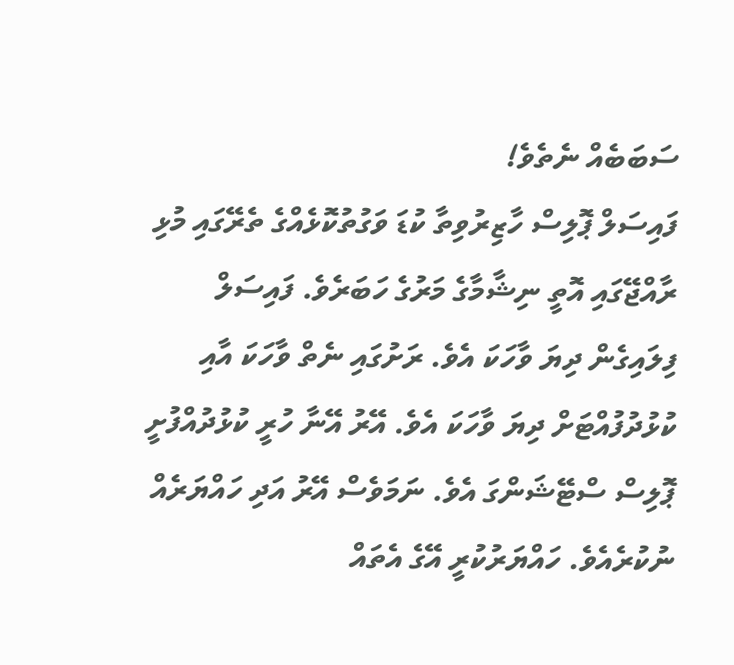ސަބަބެއް ނެތެވެ!
ފައިސަލް ޕޮލިސް ހާޒިރުވިތާ ކުޑަ ވަގުތުކޮޅެއްގެ ތެރޭގައި މުޅި ރާއްޖޭގައި އޮތީ ނިޝާމާގެ މަރުގެ ހަބަރެވެ. ފައިސަލް ފިލައިގެން ދިޔަ ވާހަކަ އެވެ. ރަށުގައި ނެތް ވާހަކަ އާއި ކުޅުދުފުއްޓަށް ދިޔަ ވާހަކަ އެވެ. އޭރު އޭނާ ހުރީ ކުޅުދުއްފުށީ ޕޮލިސް ސްޓޭޝަންގަ އެވެ. ނަމަވެސް އޭރު އަދި ހައްޔަރެއް ނުކުރެއެވެ. ހައްޔަރުކުރީ އޭގެ އެތައް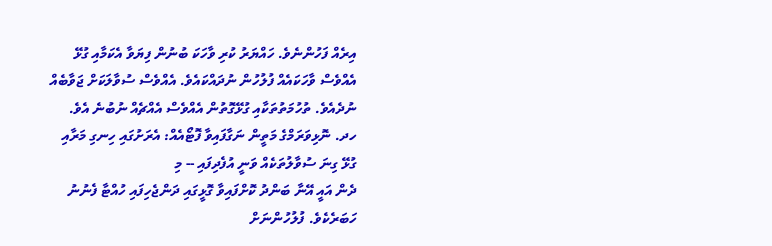އިރެއް ފަހުންނެވެ. ހައްޔަރު ކުރި ވާހަކަ ބުނުން ފިޔަވާ އެކަމާއި ގުޅޭ އެއްވެސް ވާހަކައެއް ފުލުހުން ނުދައްކައެވެ. އެއްވެސް ސުވާލަކަށް ޖަވާބެއް ނުދެއެވެ. ތުހުމަތުތަކާއި ގުޅޭގޮތުން އެއްވެސް އެއްޗެއް ނުބުނެ އެވެ.
ހދ. ނޮޅިވަރަމްގެ މަތީން ނަގާފައިވާ ފޮޓޯއެއް: އެރަށުގައި ހިނގި މަރާއި ގުޅޭ ގިނަ ސުވާލުތަކެއް ވަނީ އުފެދިފައި -- މި
ދެން އައީ އޭނާ ބަންދު ކޮށްފައިވާ ގޮޅީގައި ދަންޖެހިފައި ހުއްޓާ ފެނުނު ހަބަރެކެވެ. ފުލުހުންނަށް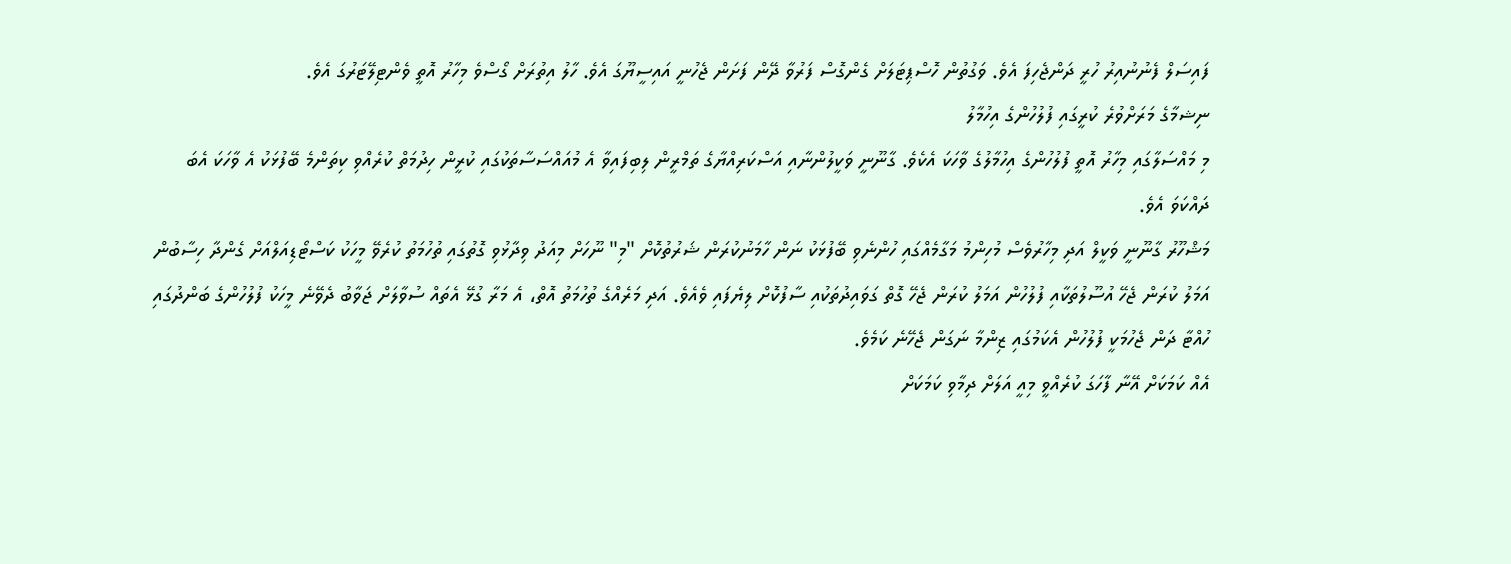ފައިސަލް ފެނުނުއިރު ހުރީ ދަންޖެހިފަ އެވެ. ވަގުތުން ހޮސްޕިޓަލަށް ގެންގޮސް ފަރުވާ ދޭން ފަށަން ޖެހުނީ އައިސީޔޫގަ އެވެ. ހާލު އިތުރަށް ގޯސްވެ މިހާރު އޮތީ ވެންޓިލޭޓަރުގަ އެވެ.
ނިޝމާގެ މަރަށްވުރެ ކުރީގައި ފުލުހުންގެ އިހުމާލު
މި މައްސަލާގައި މިހާރު އޮތީ ފުލުހުންގެ އިހުމާލުގެ ވާހަކަ އެކެވެ. ގާނޫނީ ވަކީލުންނާއި އަސްކަރިއްޔާގެ ތަމްރީން ލިބިފައިވާ އެ މުއައްސަސާތަކުގައި ކުރީން ހިދުމަތް ކުރެއްވި ކިތަންމެ ބޭފުޅަކު އެ ވާހަކަ އެބަ ދައްކަވަ އެވެ.
މަޝްހޫރު ގާނޫނީ ވަކީލް އަދި މިހާރުވެސް މުހިންމު މަގާމެއްގައި ހުންނެވި ބޭފުޅަކު ނަން ހާމަނުކުރަން ޝަރުތުކޮށް "މި" ނޫހަށް މިއަދު ވިދާޅުވި ގޮތުގައި ތުހުމަތު ކުރެވޭ މީހަކު ކަސްޓޯޑިއަލްއަށް ގެންދާ ހިސާބުން އަމަލު ކުރަން ޖެހޭ އުސޫލުތަކާއި ފުލުހުން އަމަލު ކުރަން ޖެހޭ ގޮތް ގަވައިދުތަކުއި ސާފުކޮށް ލިޔެފައި ވެއެވެ. އަދި މަރެއްގެ ތުހުމަތު އޮތް، އެ މަރާ ގުޅޭ އެތައް ސުވާލަށް ޖަވާބު ދެވޭނެ މީހަކު ފުލުހުންގެ ބަންދުގައި ހުއްޓާ ދަން ޖެހުމަކީ ފުލުހުން އެކަމުގައި ޒިންމާ ނަގަން ޖެހޭނެ ކަމެވެ.
އެއް ކަމަކަށް އޭނާ ފާހަގަ ކުރެއްވީ މިއީ އަލަށް ދިމާވި ކަމަކަށް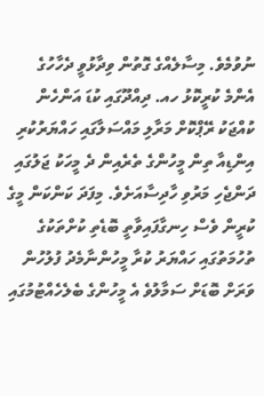ނުވުމެވެ. މިސާލެއްގެ ގޮތުން ވިދާޅުވީ ދެހާހުގެ އެންމެ ކުރީކޮޅު ހއ. ދިއްދޫގައި ކުޑަ އަންހެން ކުއްޖަކު ރޭޕްކޮށް މަރާލި މައްސަލާގައި ހައްޔަރުކުރި އިންޑިއާ ތިން މީހުންގެ ތެރެއިން ދެ މީހަކު ޖަލުގައި ދަންޖެހި މަރުވި ހާދިސާއަށެވެ. މިފަދަ ކަންކަން މީގެ ކުރީން ވެސް ހިނގާފައިވާތީ ބޮޑެތި ކުށްތަކުގެ ތުހުމަތުގައި ހައްޔަރު ކުރާ މީހުންނާމެދު ފުލުހުން ވަރަށް ބޮޑަށް ސަމާލުވެ އެ މީހުންގެ ބެލެހެއްޓުމުގައި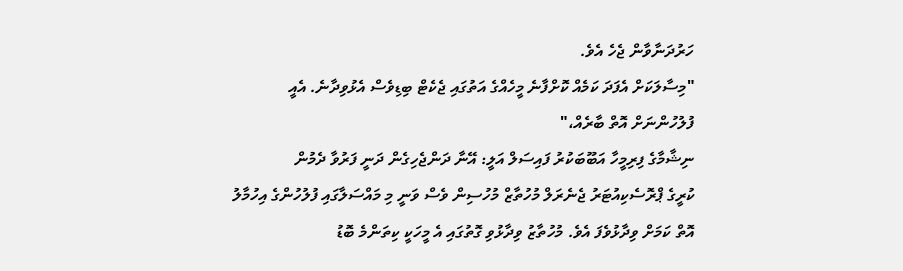ހަރުދަނާވާން ޖެހެ އެވެ.
"މިސާލަކަށް އެފަދަ ކަމެއް ކޮށްފާނެ މީހެއްގެ އަތުގައި ޖެކެޓް ބިޑިވެސް އެޅުވިދާނެ. އެއީ ފުލުހުންނަށް އޮތް ބާރެއް،"
ނިޝާމާގެ ފިރިމީހާ އަބޫބަކުރު ފައިސަލް އަލީ: އޭނާ ދަންޖެހިގެން ދަނީ ފަރުވާ ދެމުން
ކުރީގެ ޕްރޮސެކިއުޓަރު ޖެނެރަލް މުހުތާޒް މުހުސިން ވެސް ވަނީ މި މައްސަލާގައި ފުލުހުންގެ އިހުމާލު އޮތް ކަމަށް ވިދާޅުވެފަ އެވެ. މުހުތާޒު ވިދާޅުވި ގޮތުގައި އެ މީހަކީ ކިތަންމެ ބޮޑު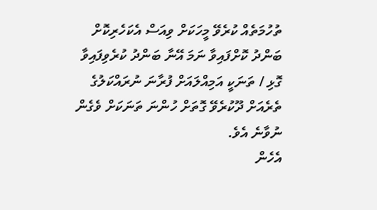ތުހުމަތެއް ކުރެވޭ މީހަކަށް ވިއަސް އެކަހެރިކޮށް ބަންދު ކޮށްފައިވާ ނަމަ އޭނާ ބަންދު ކުރެވިފައިވާ ގޮޅި / ތަނަކީ އަމިއްލައަށް ފުރާނަ ނުރައްކަލުގެ ތެރެއަށް ދޫކުރެވޭ ގޮތަށް ހުންނަ ތަނަކަށް ވެގެން ނުވާނެ އެވެ.
އެހެން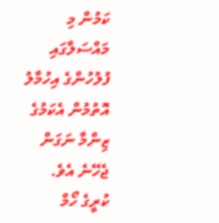ކަމުން މި މައްސަލާގައި ފުލުހުންގެ އިހުމާލު އޮތުމުން އެކަމުގެ ޒިންމާ ނަގަން ޖެހޭނެ އެވެ.
ކުރީގެ ހޯމް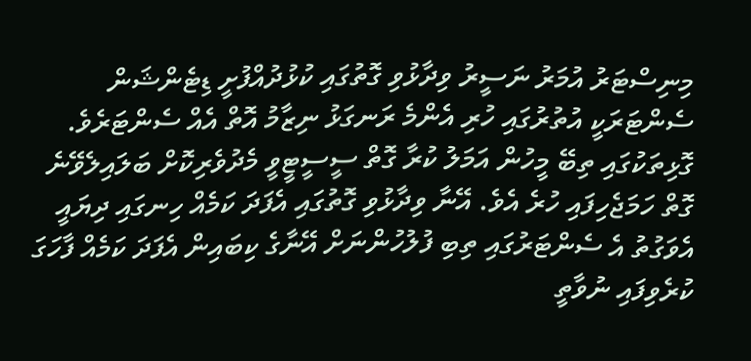މިނިސްޓަރު އުމަރު ނަސީރު ވިދާޅުވި ގޮތުގައި ކުޅުދުއްފުށީ ޑިޓެންޝަން ސެންޓަރަކީ އުތުރުގައި ހުރި އެންމެ ރަނގަޅު ނިޒާމު އޮތް އެއް ސެންޓަރެވެ. ގޮޅިތަކުގައި ތިބޭ މީހުން އަމަލު ކުރާ ގޮތް ސީސީޓީވީ މެދުވެރިކޮށް ބަލައިލެވޭނެ ގޮތް ހަމަޖެހިފައި ހުރެ އެވެ. އޭނާ ވިދާޅުވި ގޮތުގައި އެފަދަ ކަމެއް ހިނގައި ދިޔައީ އެވަގުތު އެ ސެންޓަރުގައި ތިބި ފުލުހުންނަށް އޭނާގެ ކިބައިން އެފަދަ ކަމެއް ފާހަގަ ކުރެވިފައި ނުވާތީ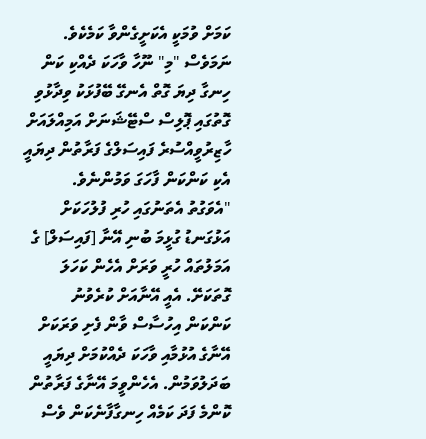ކަމަށް ވުމަކީ އެކަށީގެންވާ ކަމެކެވެ.
ނަމަވެސް "މި" ނޫހާ ވާހަކަ ދެއްކި ކަން ހިނގާ ދިޔަ ގޮތް އެނގޭ ބޭފުޅަކު ވިދާޅުވި ގޮތުގައި ޕޮލިސް ސްޓޭޝަނަށް އަމިއްލައަށް ހާޒިރުވީއްސުރެ ފައިސަލްގެ ފަރާތުން ދިޔައީ އެކި ކަންކަން ފާހަގަ ވަމުންނެވެ.
"އެވަގުތު އެތަނުގައި ހުރި ފުލުހަކަށް އަޅުގަނޑު ގުޅީމަ ބުނި އޭނާ [ފައިސަލް] ގެ އަމަލުތައް ހުރީ ވަރަށް އެހެން ކަހަލަ ގޮތަކަށޭ. އެއީ އޭނާއަށް ކުރެވުނު ކަންކަން އިހުސާސް ވާން ފެށި ވަރަކަށް އޭނާގެ އުޅުމާއި ވާހަކަ ދެއްކުމަށް ދިޔައީ ބަދަލުވަމުން. އެހެންވީމަ އޭނާގެ ފަރާތުން ކޮންމެ ފަދަ ކަމެއް ހިނގާފާނެކަން ވެސް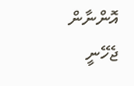އޮންނާން ޖެހޭނީ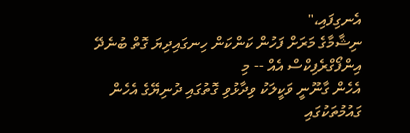އެނގިފައި،"
ނިޝާމާގެ މަރަށް ފަހުން ކަންކަން ހިނގައިދިޔަ ގޮތް ބުނެދޭ އިންފޯގްރެފިކްސް އެއް -- މި
އެހެން ގާނޫނީ ވަކީލަކު ވިދާޅުވި ގޮތުގައި ދުނިޔޭގެ އެހެން ގައުމުތަކުގައި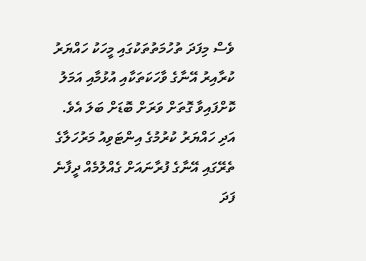ވެސް މިފަދަ ތުހުމަތުތަކުގައި މީހަކު ހައްޔަރު ކުރާއިރު އޭނާގެ ވާހަކަތަކާއި އުޅުމާއި އަމަލު ކޮށްފައިވާ ގޮތަށް ވަރަށް ބޮޑަށް ބަލަ އެވެ. އަދި ހައްޔަރު ކުރުމުގެ އިންޓަވިއު މަރުހަލާގެ ތެރޭގައި އޭނާގެ ފުރާނައަށް ގެއްލުމެއް ދީފާނެ ފަދަ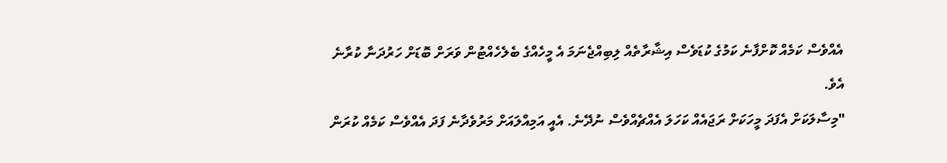އެއްވެސް ކަމެއް ކޮށްފާނެ ކަމުގެ ކުޑަވެސް އިޝާރާތެއް ލިބިއްޖެނަމަ އެ މީހެއްގެ ބެލެހެއްޓުން ވަރަށް ބޮޑަށް ހަރުދަނާ ކުރާނެ އެވެ.
"މިސާލަކަށް އެފަދަ މީހަކަށް ރަޖައެއް ކަހަލަ އެއްޗެއްވެސް ނުދޭނެ. އެއީ އަމިއްލައަށް މަރުވެދާނެ ފަދަ އެއްވެސް ކަމެއް ކުރަން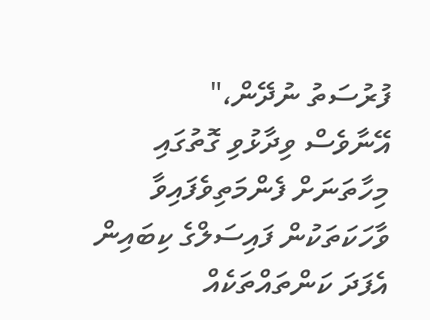ފުރުސަތު ނުދޭން،"
އޭނާވެސް ވިދާޅުވި ގޮތުގައި މިހާތަނަށް ފެންމަތިވެފައިވާ ވާހަކަތަކުން ފައިސަލްގެ ކިބައިން އެފަދަ ކަންތައްތަކެއް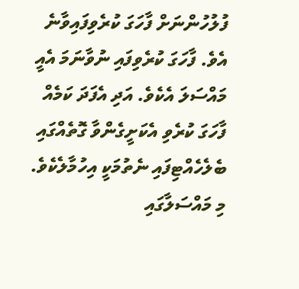ފުލުހުންނަށް ފާހަގަ ކުރެވިފައިވާނެ އެވެ. ފާހަގަ ކުރެވިފައި ނުވާނަމަ އެއީ މައްސަލަ އެކެވެ. އަދި އެފަދަ ކަމެއް ފާހަގަ ކުރެވި އެކަށީގެންވާ ގޮތެއްގައި ބެލެހެއްޓިފައި ނެތުމަކީ އިހުމާލެކެވެ.
މި މައްސަލާގައި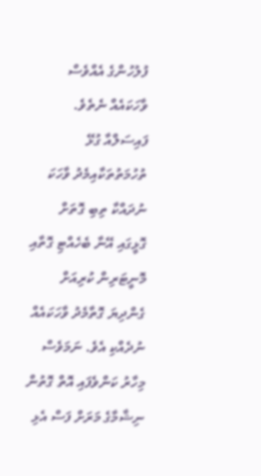ފުލުހުންގެ އެއްވެސް ވާހަކައެއް ނެތެވެ. ފައިސަލްއާ ގުޅޭ ތުހުމަތުތަކާއިމެދު ވާހަކަ ނުދައްކާ ތިބި ގޮތަށް ގޮޅީގައި އޭނާ ބެހެއްޓި ގޮތާއި މޮނީޓަރިން ކުރިއަށް ގެންދިޔަ ގޮތާމެދު ވާހަކައެއް ނުދެއްކި އެވެ. ނަމަވެސް މިހާރު ކަންވެފައި އޮތް ގޮތުން ނިޝާމާގެ މަރަށް ފަސް އެޅި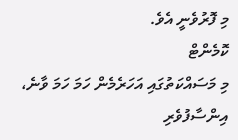މި ފޮރުވެނީ އެވެ.
ކޮމެންޓް
މި މަސައްކަތުގައި އަހަރެމެން ހަމަ ހަމަ ވާނެ، އިންސާފުވެރި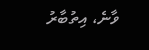ވާނެ، އިތުބާރު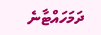ދަމަހައްޓާނެ